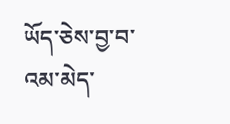ཡོད་ཅེས་བྱ་བ་འམ་མེད་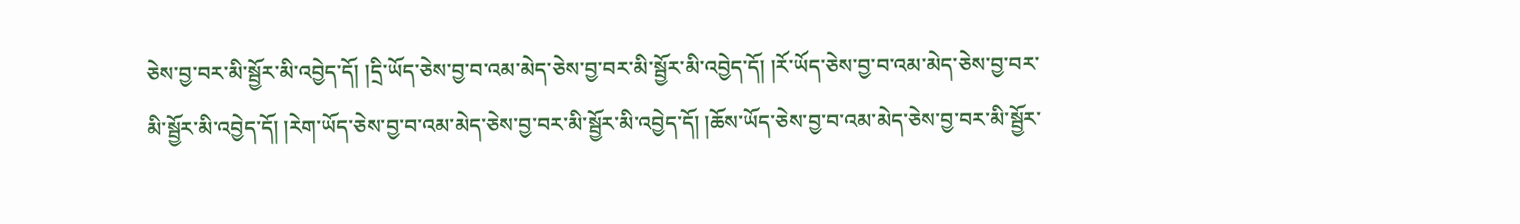ཅེས་བྱ་བར་མི་སྦྱོར་མི་འབྱེད་དོ། །དྲི་ཡོད་ཅེས་བྱ་བ་འམ་མེད་ཅེས་བྱ་བར་མི་སྦྱོར་མི་འབྱེད་དོ། །རོ་ཡོད་ཅེས་བྱ་བ་འམ་མེད་ཅེས་བྱ་བར་མི་སྦྱོར་མི་འབྱེད་དོ། །རེག་ཡོད་ཅེས་བྱ་བ་འམ་མེད་ཅེས་བྱ་བར་མི་སྦྱོར་མི་འབྱེད་དོ། །ཆོས་ཡོད་ཅེས་བྱ་བ་འམ་མེད་ཅེས་བྱ་བར་མི་སྦྱོར་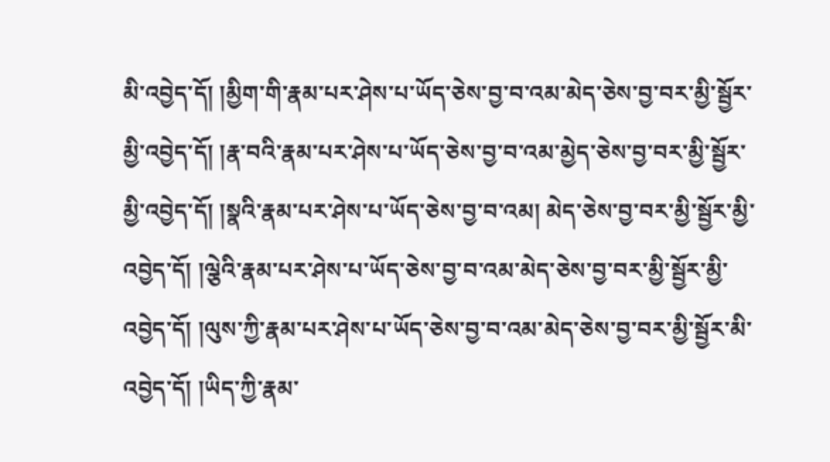མི་འབྱེད་དོ། །མྱིག་གི་རྣམ་པར་ཤེས་པ་ཡོད་ཅེས་བྱ་བ་འམ་མེད་ཅེས་བྱ་བར་མྱི་སྦྱོར་མྱི་འབྱེད་དོ། །རྣ་བའི་རྣམ་པར་ཤེས་པ་ཡོད་ཅེས་བྱ་བ་འམ་མྱེད་ཅེས་བྱ་བར་མྱི་སྦྱོར་མྱི་འབྱེད་དོ། །སྣའི་རྣམ་པར་ཤེས་པ་ཡོད་ཅེས་བྱ་བ་འམ། མེད་ཅེས་བྱ་བར་མྱི་སྦྱོར་མྱི་འབྱེད་དོ། །ལྕེའི་རྣམ་པར་ཤེས་པ་ཡོད་ཅེས་བྱ་བ་འམ་མེད་ཅེས་བྱ་བར་མྱི་སྦྱོར་མྱི་འབྱེད་དོ། །ལུས་ཀྱི་རྣམ་པར་ཤེས་པ་ཡོད་ཅེས་བྱ་བ་འམ་མེད་ཅེས་བྱ་བར་མྱི་སྦྱོར་མི་འབྱེད་དོ། །ཡིད་ཀྱི་རྣམ་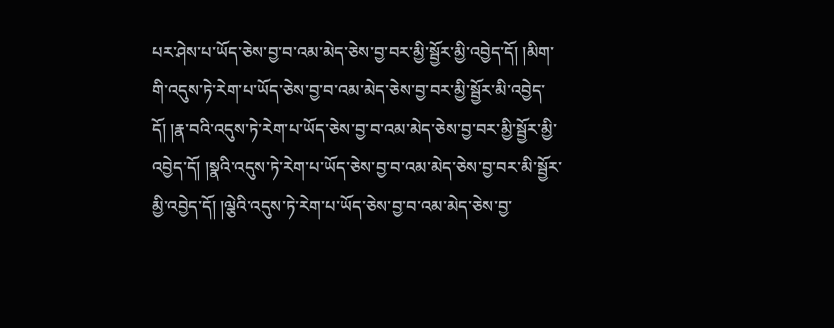པར་ཤེས་པ་ཡོད་ཅེས་བྱ་བ་འམ་མེད་ཅེས་བྱ་བར་མྱི་སྦྱོར་མྱི་འབྱེད་དོ། །མིག་གི་འདུས་ཏེ་རེག་པ་ཡོད་ཅེས་བྱ་བ་འམ་མེད་ཅེས་བྱ་བར་མྱི་སྦྱོར་མི་འབྱེད་དོ། །རྣ་བའི་འདུས་ཏེ་རེག་པ་ཡོད་ཅེས་བྱ་བ་འམ་མེད་ཅེས་བྱ་བར་མྱི་སྦྱོར་མྱི་འབྱེད་དོ། །སྣའི་འདུས་ཏེ་རེག་པ་ཡོད་ཅེས་བྱ་བ་འམ་མེད་ཅེས་བྱ་བར་མི་སྦྱོར་མྱི་འབྱེད་དོ། །ལྕེའི་འདུས་ཏེ་རེག་པ་ཡོད་ཅེས་བྱ་བ་འམ་མེད་ཅེས་བྱ་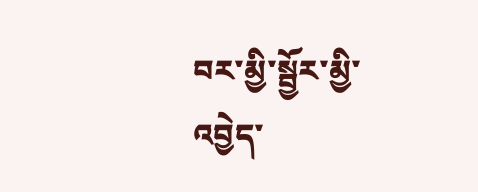བར་མྱི་སྦྱོར་མྱི་འབྱེད་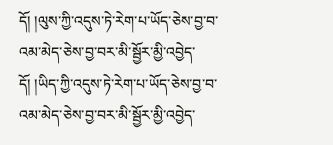དོ། །ལུས་ཀྱི་འདུས་ཏེ་རེག་པ་ཡོད་ཅེས་བྱ་བ་འམ་མེད་ཅེས་བྱ་བར་མི་སྦྱོར་མྱི་འབྱེད་དོ། །ཡིད་ཀྱི་འདུས་ཏེ་རེག་པ་ཡོད་ཅེས་བྱ་བ་འམ་མེད་ཅེས་བྱ་བར་མི་སྦྱོར་མྱི་འབྱེད་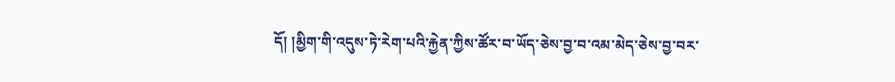དོ། །མྱིག་གི་འདུས་ཏེ་རེག་པའི་རྐྱེན་ཀྱིས་ཚོར་བ་ཡོད་ཅེས་བྱ་བ་འམ་མེད་ཅེས་བྱ་བར་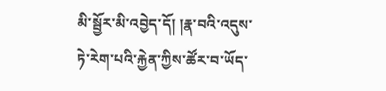མི་སྦྱོར་མི་འབྱེད་དོ། །རྣ་བའི་འདུས་ཏེ་རེག་པའི་རྐྱེན་ཀྱིས་ཚོར་བ་ཡོད་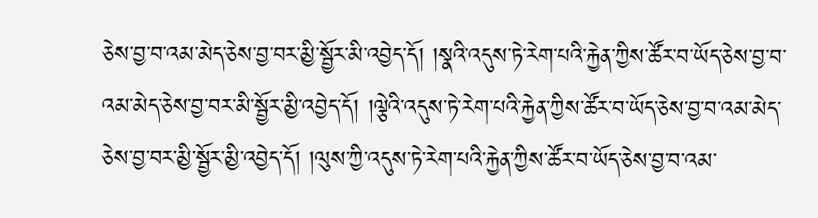ཅེས་བྱ་བ་འམ་མེད་ཅེས་བྱ་བར་མྱི་སྦྱོར་མི་འབྱེད་དོ། །སྣའི་འདུས་ཏེ་རེག་པའི་རྐྱེན་ཀྱིས་ཚོར་བ་ཡོད་ཅེས་བྱ་བ་འམ་མེད་ཅེས་བྱ་བར་མི་སྦྱོར་མྱི་འབྱེད་དོ། །ལྕེའི་འདུས་ཏེ་རེག་པའི་རྐྱེན་ཀྱིས་ཚོར་བ་ཡོད་ཅེས་བྱ་བ་འམ་མེད་ཅེས་བྱ་བར་མྱི་སྦྱོར་མྱི་འབྱེད་དོ། །ལུས་ཀྱི་འདུས་ཏེ་རེག་པའི་རྐྱེན་ཀྱིས་ཚོར་བ་ཡོད་ཅེས་བྱ་བ་འམ་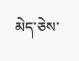མེད་ཅེས་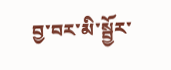བྱ་བར་མི་སྦྱོར་